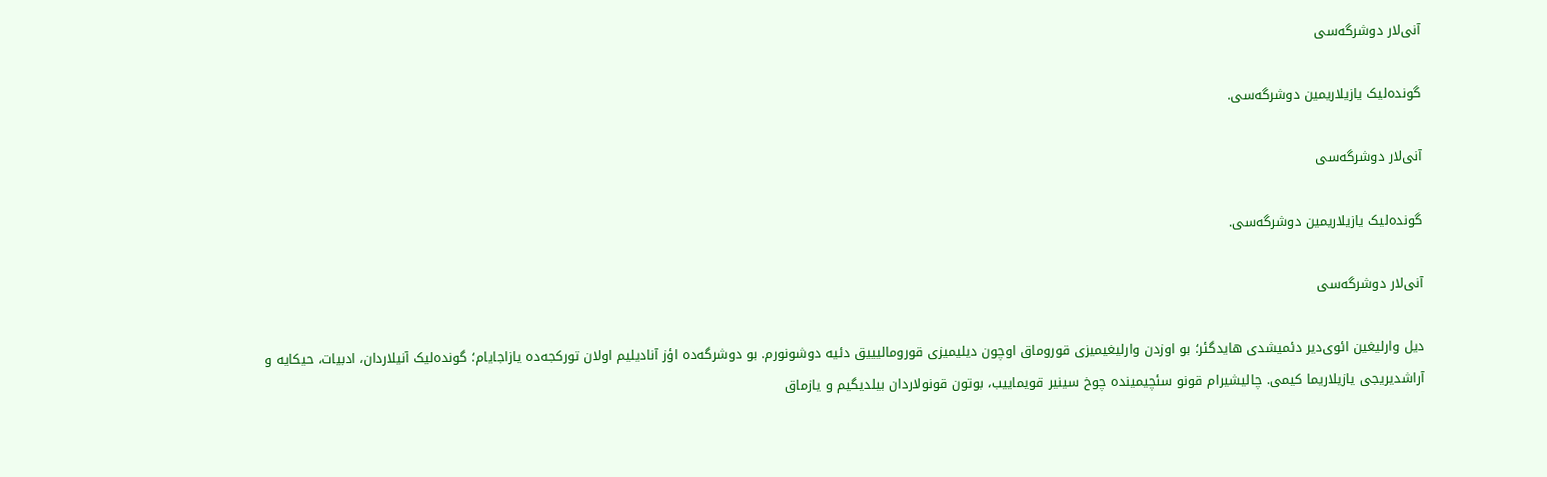آنی‌لار دوشرگه‌سی

گونده‌لیک یازیلاریمین دوشرگه‌سی.

آنی‌لار دوشرگه‌سی

گونده‌لیک یازیلاریمین دوشرگه‌سی.

آنی‌لار دوشرگه‌سی

دیل وارلیغین ائوی‌دیر دئمیشدی هایدگئر؛ بو اوزدن وارلیغیمیزی قوروماق اوچون دیلیمیزی قورومالیییق دئیه دوشونورم. بو دوشرگه‌ده اؤز آنادیلیم اولان تورکجه‌ده یازاجایام؛ گونده‌لیک آنیلاردان، ادبیات، حیکایه و آراشدیریجی یازیلاریما کیمی. چالیشیرام قونو سئچیمینده چوخ سینیر قویماییب، بوتون قونولاردان بیلدیگیم و یازماق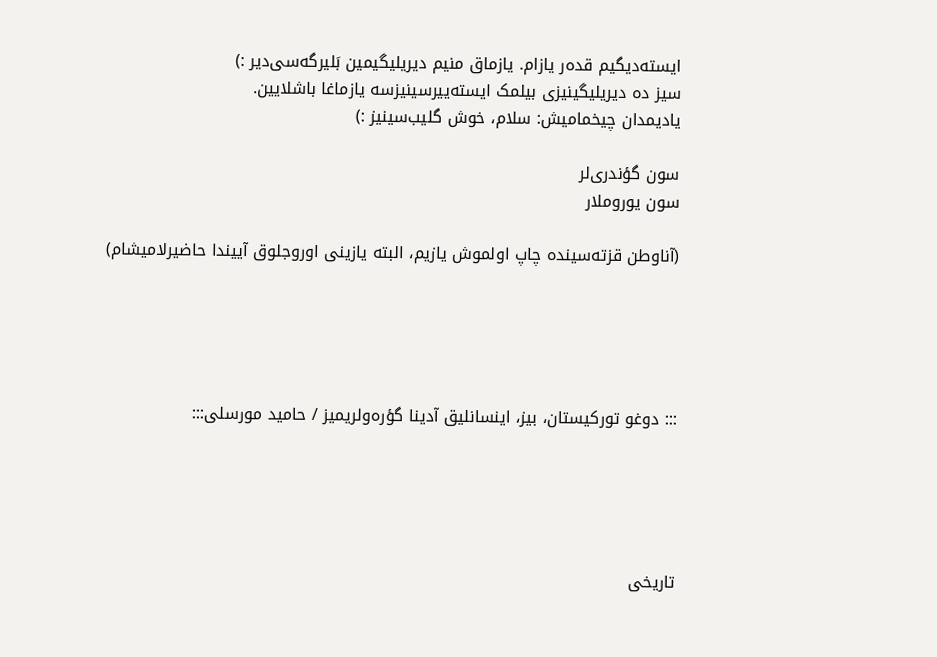ایسته‌دیگیم قده‌ر یازام. یازماق منیم دیریلیگیمین بَلیرگه‌سی‌دیر :)
سیز ده دیریلیگینیزی بیلمک ایسته‌ییرسینیزسه یازماغا باشلایین.
یادیمدان چیخمامیش: سلام، خوش گلیب‌سینیز :)

سون گؤندری‌لر
سون یوروملار

(آناوطن قزته‌سینده چاپ اولموش یازیم، البته یازینی اوروجلوق آییندا حاضیرلامیشام)





::: دوغو تورکیستان، بیز، اینسانلیق آدینا گؤره‌ولریمیز / حامید مورسلی:::





تاریخی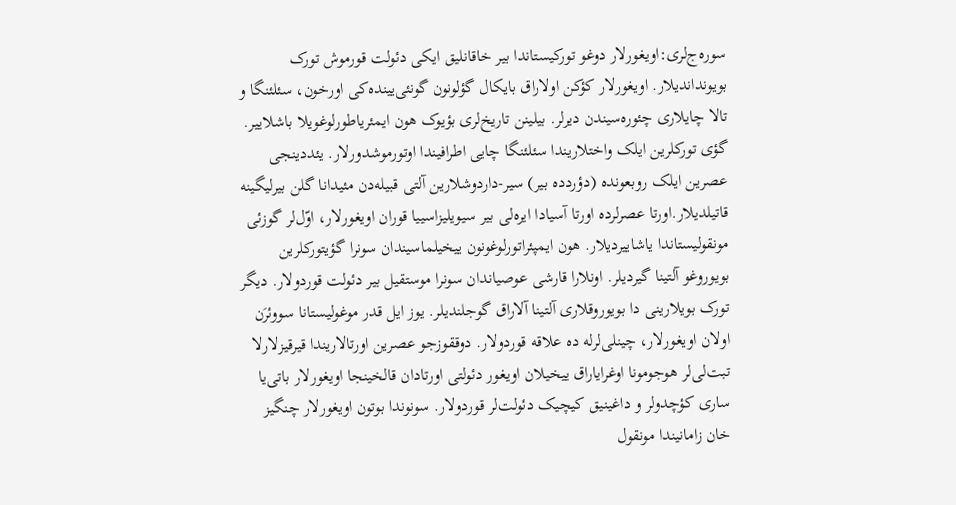سوره‌ج‌لری:اویغورلار دوغو تورکیستاندا بیر خاقانلیق ایکی دئولت قورموش تورک بویونداندیلار. اویغورلار کؤکن اولاراق بایکال گؤلونون گونئی‌یینده‌کی اورخون، سئلئنگا و تالا چایلاری چئوره‌‍‌‌سیندن دیرلر. بیلینن تاریخ‌لری بؤیوک هون ایمئریاطورلوغویلا باشلاییر. گؤی تورکلرین ایلک واختلاریندا سئلئنگا چایی اطرافیندا اوتورموشدورلار. یئددینجی عصرین ایلک روبعونده (دؤردده بیر) سیر-داردوشلارین آلتی قبیله‌دن مئیدانا گلن بیرلیگینه قاتیلدیلار.اورتا عصرلرده اورتا آسیادا ایره‌لی بیر سیویلیزاسییا قوران اویغورلار، اوّل‌لر گوزئی مونقولیستاندا یاشاییردیلار. هون ایمپئراتورلوغونون ییخیلماسیندان سونرا گؤیتورکلرین بویوروغو آلتینا گیردیلر. اونلارا قارشی عوصیاندان سونرا موستقیل بیر دئولت قوردولار. دیگر تورک بویلارینی دا بویوروقلاری آلتینا آلاراق گوجلندیلر. یوز ایل قدر موغولیستانا سووئرَن اولان اویغورلار، چینلی‌لرله ده علاقه قوردولار. دوققوزجو عصرین اورتالاریندا قیرقیزلارلا تبت‌لی‌لر هوجومونا اوغرایاراق ییخیلان اویغور دئولتی اورتادان قالخینجا اویغورلار باتی‌یا ساری کؤچدولر و داغینیق کیچیک دئولت‌لر قوردولار. سونوندا بوتون اویغورلار چنگیز خان زامانیندا مونقول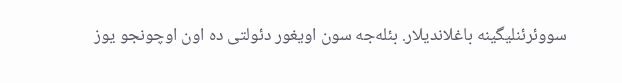سووئرئنلیگینه باغلاندیلار. بئله‌جه سون اویغور دئولتی ده اون اوچونجو یوز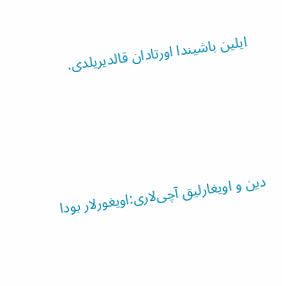ایلین باشیندا اورتادان قالدیریلدی.





دین و اویغارلیق آچی‌لاری:اویغورلار بودا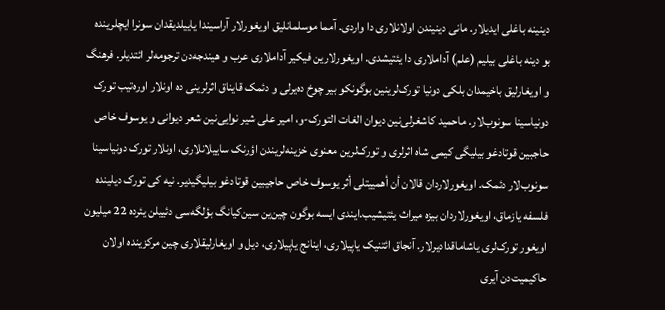دینینه باغلی ایدیلار. مانی دینیندن اولانلاری دا واردی. آمما موسلمانلیق اویغورلار آراسیندا یاییلدیقدان سونرا ایچلرینده بو دینه باغلی بیلیم (علم) آداملاری دا یئتیشدی. اویغورلارین فیکیر آداملاری عرب و هیندجه‌دن ترجومه‌لر ائتدیلر. فرهنگ و اویغارلیق باخیمدان بلکی دونیا تورک‌لرینین بوگونکو بیر چوخ ده‌یرلی و دئمک قایناق اثرلرینی ده اونلار اوره‌تیب تورک دونیاسینا سونوب‌لار. ماحمید کاشغرلی‌نین دیوان الغات التورک-و، امیر علی شیر نوایی‌نین شعر دیوانی و یوسوف خاص حاجبین قوتادغو بیلیگی کیمی شاه اثرلری و تورک‌لرین معنوی خزینه‌لریندن اؤرنک ساییلانلاری، اونلار تورک دونیاسینا سونوب‌لار دئمک. اویغورلاردان قالان أن أهمییتلی أثر یوسوف خاص حاجیبین قوتادغو بیلیگیدیر. نیه کی تورک دیلینده فلسفه یازماق، اویغورلاردان بیزه میراث یئتیشیب.ایندی ایسه بوگون چین‌ین سین‌کیانگ بؤلگه‌سی دئییلن یئرده 22 میلیون اویغور تورک‌لری یاشاماقدادیرلار. آنجاق ائتنیک یاپیلاری، اینانج یاپیلاری، دیل و اویغارلیقلاری چین مرکزینده اولان حاکیمیت‌دن آیری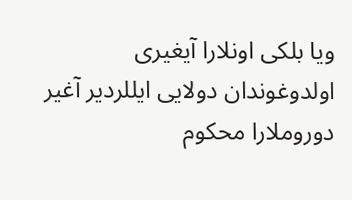ویا بلکی اونلارا آیغیری اولدوغوندان دولایی ایللردیر آغیر دوروملارا محکوم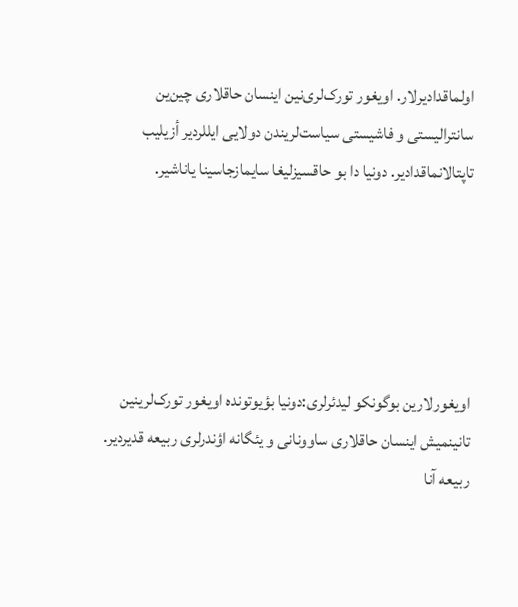اولماقدادیرلار. اویغور تورک‌لری‌نین اینسان حاقلاری چین‌ین سانترالیستی و فاشیستی سیاست‌لریندن دولایی ایللردیر أزیلیب تاپتالانماقدادیر. دونیا دا بو حاقسیزلیغا سایمازجاسینا یاناشیر.





اویغورلارین بوگونکو لیدئرلری:دونیا بؤیوتونده اویغور تورک‌‌لرینین تانینمیش اینسان حاقلاری ساوونانی و یئگانه اؤندرلری ربیعه قدیردیر. ربیعه آنا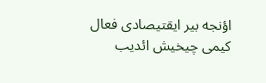اؤنجه بیر ایقتیصادی فعال کیمی چیخیش ائدیب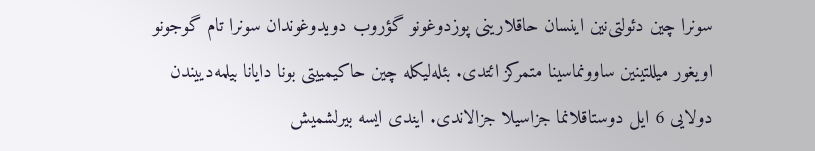سونرا چین دئولتی‌نین اینسان حاقلارینی پوزدوغونو گؤروب دویدوغوندان سونرا تام گوجونو اویغور میللتینین ساوونماسینا متمرکز ائتدی. بئله‌لیکله چین حاکیمییتی بونا دایانا بیلمه‌دییندن دولایی 6 ایل دوستاقلانما جزاسیلا جزالاندی. ایندی ایسه بیرلشمیش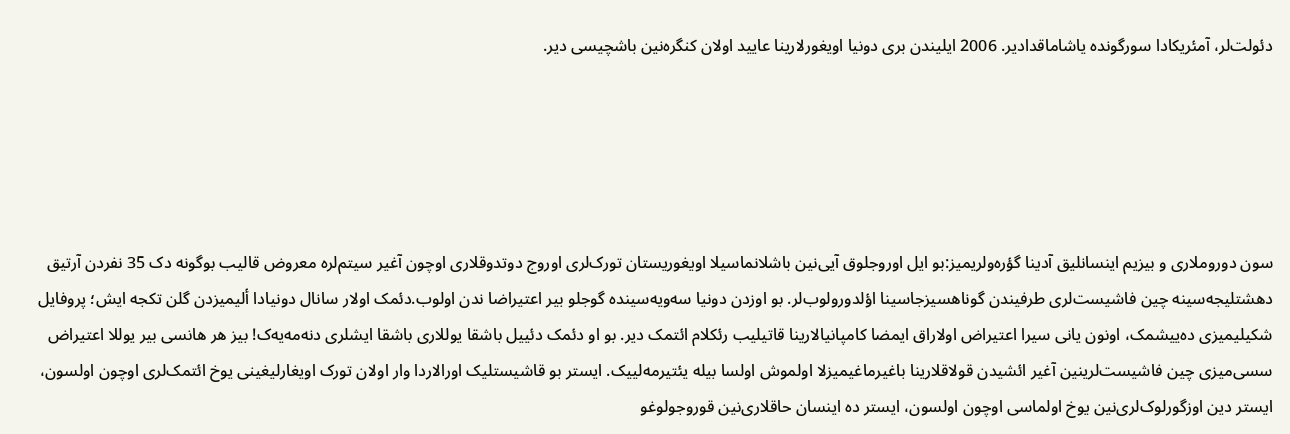دئولت‌لر، آمئریکادا سورگونده یاشاماقدادیر. 2006 ایلیندن بری دونیا اویغورلارینا عایید اولان کنگره‌نین باشچیسی دیر.





سون دوروملاری و بیزیم اینسانلیق آدینا گؤره‌ولریمیز:بو ایل اوروجلوق آیی‌نین باشلانماسیلا اویغوریستان تورک‌لری اوروج دوتدوقلاری اوچون آغیر سیتم‌لره معروض قالیب بوگونه دک 35 نفردن آرتیق دهشتلیجه‌سینه چین فاشیست‌لری طرفیندن گوناهسیزجاسینا اؤلدورولوب‌لر. بو اوزدن دونیا سه‌ویه‌سینده گوجلو بیر اعتیراضا ندن اولوب.دئمک اولار سانال دونیادا ألیمیزدن گلن تکجه ایش؛ پروفایل شکیلیمیزی ده‌ییشمک‌، اونون یانی سیرا اعتیراض اولاراق ایمضا کامپانیالارینا قاتیلیب رئکلام ائتمک دیر. بو او دئمک دئییل باشقا یوللاری باشقا ایشلری دنه‌مه‌‌یه‌ک! بیز هر هانسی بیر یوللا اعتیراض سسی‌میزی چین فاشیست‌لرینین آغیر ائشیدن قولاقلارینا باغیرماغیمیزلا اولموش اولسا بیله یئتیرمه‌لییک. ایستر بو قاشیستلیک اورالاردا وار اولان تورک اویغارلیغینی یوخ ائتمک‌لری اوچون اولسون، ایستر دین اوزگورلوک‌لری‌نین یوخ اولماسی اوچون اولسون، ایستر ده اینسان حاقلاری‌نین قوروجولوغو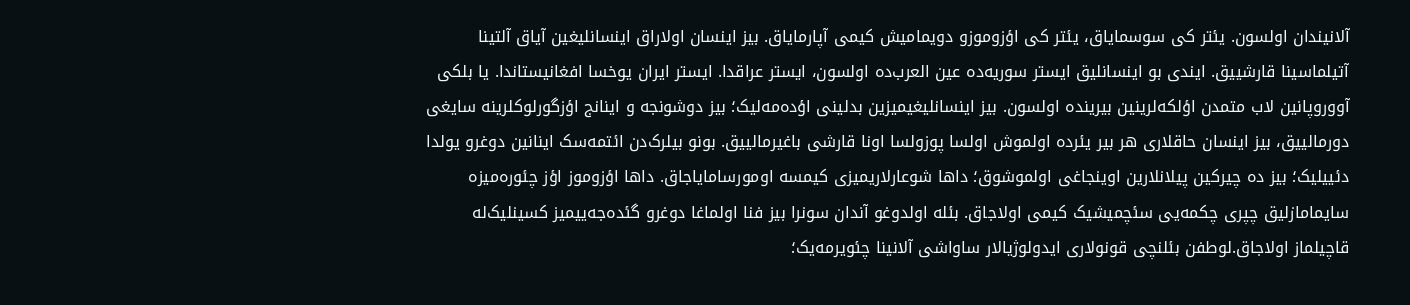آلانیندان اولسون. یئتر کی سوسمایاق، یئتر کی اؤزوموزو دویمامیش کیمی آپارمایاق. بیز اینسان اولاراق اینسانلیغین آیاق آلتینا آتیلماسینا قارشییق. ایندی بو اینسانلیق ایستر سوریه‌ده عین العرب‌ده اولسون، ایستر عراقدا. ایستر ایران یوخسا افغانیستاندا. یا بلکی آووروپانین لاب متمدن اؤلکه‌لرینین بیرینده اولسون. بیز اینسانلیغیمیزین بدلینی اؤده‌مه‌لیک؛ بیز دوشونجه و اینانج اؤزگورلوکلرینه سایغی دورمالییق، بیز اینسان حاقلاری هر بیر یئرده اولموش اولسا پوزولسا اونا قارشی باغیرمالییق. بونو بیلرک‌دن ائتمه‌سک اینانین دوغرو یولدا دئییلیک؛ بیز ده چیرکین پیلانلارین اوینجاغی اولموشوق؛ داها شوعارلاریمیزی کیمسه اومورسامایاجاق. داها اؤزوموز اؤز چئوره‌میزه سایمامازلیق چپری چکمه‌یی سئچمیشیک کیمی اولاجاق. بئله اولدوغو آندان سونرا بیز فنا اولماغا دوغرو گئده‌جه‌ییمیز کسینلیک‌له قاچیلماز اولاجاق.لوطفن بئلنچی قونولاری ایدولوژیالار ساواشی آلانینا چئویرمه‌یک؛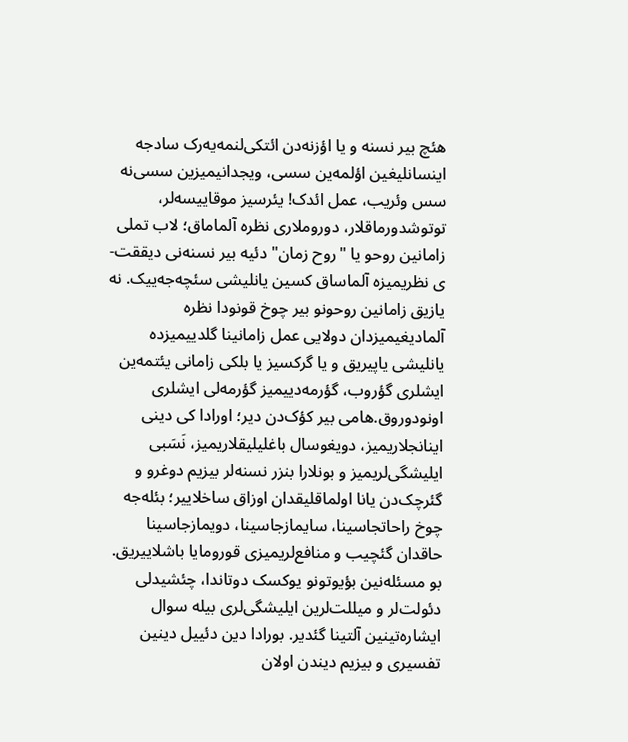هئچ بیر نسنه و یا اؤزنه‌دن ائتکی‌لنمه‌یه‌رک سادجه اینسانلیغین اؤلمه‌ین سسی، ویجدانیمیزین سسی‌نه سس وئریب، عمل ائدک! یئرسیز موقاییسه‌لر، توتوشدورماقلار، دوروملاری نظره آلماماق؛ لاب تملی زامانین روحو یا "روح زمان" دئیه بیر نسنه‌نی دیققت-ی نظریمیزه آلماساق کسین یانلیشی سئچه‌جه‌ییک. نه یازیق زامانین روحونو بیر چوخ قونودا نظره آلمادیغیمیزدان دولایی عمل زامانینا گلدییمیزده یانلیشی یاپیریق و یا گرکسیز یا بلکی زامانی یئتمه‌ین ایشلری گؤروب، گؤرمه‌دییمیز گؤرمه‌لی ایشلری اونودوروق.هامی بیر کؤک‌دن دیر؛ اورادا کی دینی اینانجلاریمیز، دویغوسال باغلیلیقلاریمیز، نَسَبی ایلیشگی‌لریمیز و بونلارا بنزر نسنه‌لر بیزیم دوغرو و گئرچک‌دن یانا اولماقلیقدان اوزاق ساخلاییر؛ بئله‌جه چوخ راحاتجاسینا، سایمازجاسینا، دویمازجاسینا حاقدان گئچیب و منافع‌لریمیزی قورومایا باشلاییریق. بو مسئله‌نین بؤیوتونو یوکسک دوتاندا، چئشیدلی دئولت‌لر و میللت‌لرین ایلیشگی‌لری بیله سوال ایشا‌ره‌تینین آلتینا گئدیر. بورادا دین دئییل دینین تفسیری و بیزیم دیندن اولان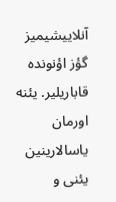آنلاییشیمیز گؤز اؤنونده قاباریلیر. یئنه اورمان یاسالارینین یئنی و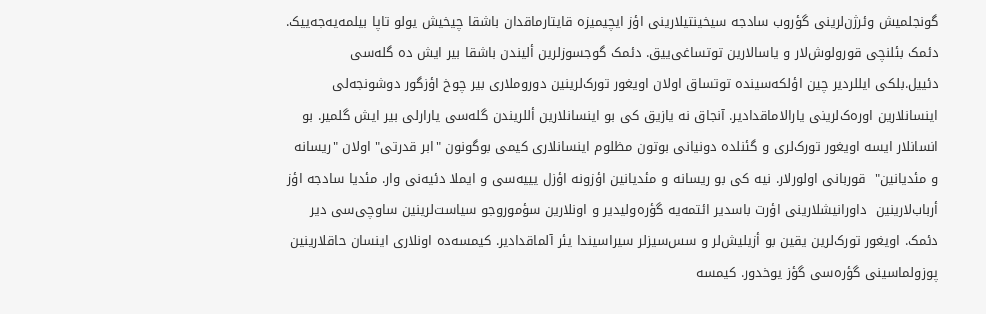گونجلمیش وئرژن‌لرینی گؤروب سادجه سیخینتیلارینی اؤز ایچیمیزه قایتارماقدان باشقا چیخیش یولو تاپا بیلمه‌یه‌جه‌ییک. دئمک بئلنچی قورولوش‌لار و یاسالارین توتساغی‌ییق. دئمک گوجسوزلرین ألیندن باشقا بیر ایش ده گله‌سی دئییل.بلکی ایللردیر چین اؤلکه‌سینده توتساق اولان اویغور تورک‌لرینین دوروملاری بیر چوخ اؤزگور دوشونجه‌لی اینسانلارین اوره‌ک‌لرینی یارالاماقدادیر. آنجاق نه یازیق کی بو اینسانلارین أللریندن گله‌سی یارارلی بیر ایش گلمیر. بو انسانلار ایسه اویغور تورک‌لری و گئنلده دونیانی بوتون مظلوم اینسانلاری کیمی بوگونون "ابر قدرتی" اولان "ریسانه و مئدیانین"  قوربانی اولورلار. نیه کی بو ریسانه و مئدیانین اؤزونه اؤزل یییه‌سی و ایملا دئیه‌نی وار. مئدیا سادجه اؤز أرباب‌لارینین  داورانیشلارینی اؤرت باسدیر ائتمه‌یه گؤره‌ولیدیر و اونلارین سؤموروجو سیاست‌لرینین ساوچی‌سی دیر دئمک. اویغور تورک‌لرین یقین بو أزیلیش‌لر و سس‌سیزلر سیراسیندا یئر آلماقدادیر. کیمسه‌ده اونلاری اینسان حاقلارینین پوزولماسینی گؤره‌سی گؤز یوخدور. کیمسه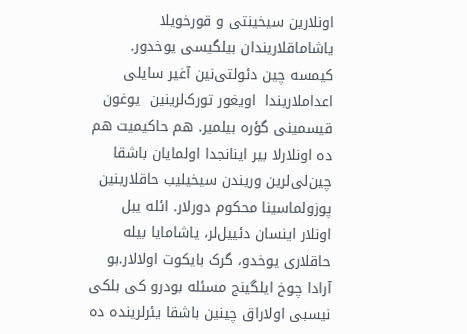اونلارین سیخینتی و قورخویلا یاشاماقلاریندان بیلگیسی یوخدور. کیمسه چین دئولتی‌نین آغیر سایلی اعداملاریندا  اویغور تورک‌لرینین  یوغون قیسمینی گؤره بیلمیر. هم حاکیمیت هم ده اونلارلا بیر اینانجدا اولمایان باشقا چین‌لی‌لرین وریندن سیخیلیب حاقلارینین پوزولماسینا محکوم دورلار. ائله یبل اونلار اینسان دئییل‌لر، یاشامایا بیله حاقلاری یوخدو، گرک بایکوت اولالار.بو آرادا چوخ ایلگینج مسئله بودرو کی بلکی نیسبی اولاراق چینین باشقا یئرلرینده ده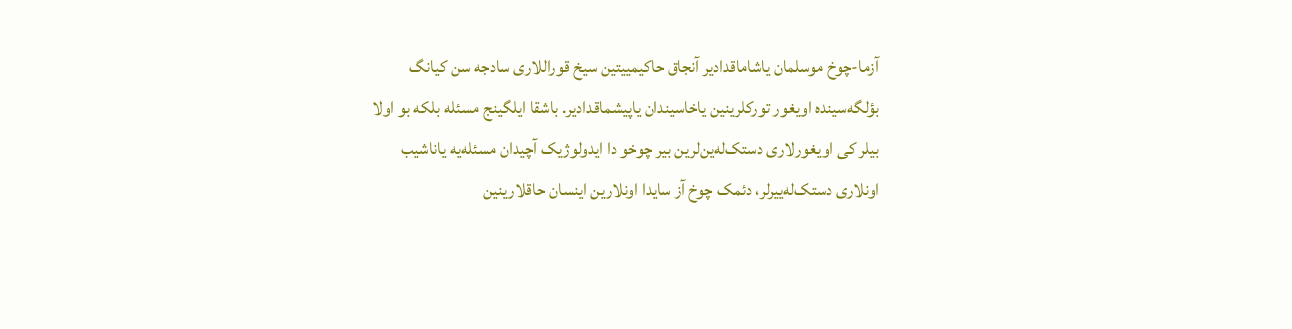آزما-چوخ موسلمان یاشاماقدادیر آنجاق حاکیمییتین سیخ قوراللاری سادجه سن کیانگ بؤلگه‌سینده اویغور تورکلرینین یاخاسیندان یاپیشماقدادیر. باشقا ایلگینج مسئله بلکه بو اولا بیلر کی اویغورلاری دستک‌له‌ین‌لرین بیر چوخو دا ایدولوژیک آچیدان مسئله‌یه یاناشیب اونلاری دستک‌له‌ییرلر، دئمک چوخ آز سایدا اونلارین اینسان حاقلارینین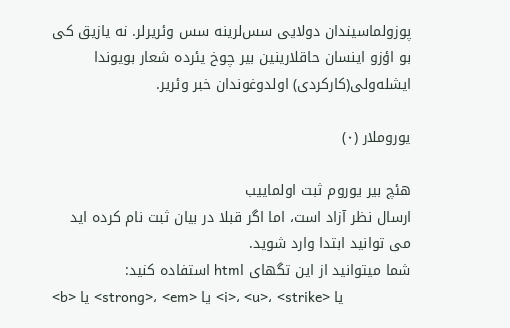پوزولماسیندان دولایی سس‌لرینه سس وئریرلر. نه یازیق کی بو اؤزو اینسان حاقلارینین بیر چوخ یئرده شعار بویوندا ایشله‌ولی(کارکردی) اولدوغوندان خبر وئریر.

یوروملار (۰)

هئچ بیر یوروم ثبت اولماییب
ارسال نظر آزاد است، اما اگر قبلا در بیان ثبت نام کرده اید می توانید ابتدا وارد شوید.
شما میتوانید از این تگهای html استفاده کنید:
<b> یا <strong>، <em> یا <i>، <u>، <strike> یا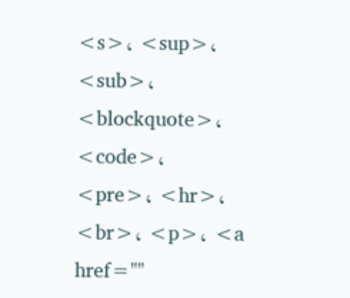<s>، <sup>، <sub>، <blockquote>، <code>، <pre>، <hr>، <br>، <p>، <a href=""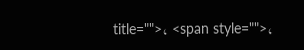title="">، <span style="">،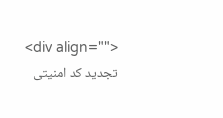<div align="">
تجدید کد امنیتی